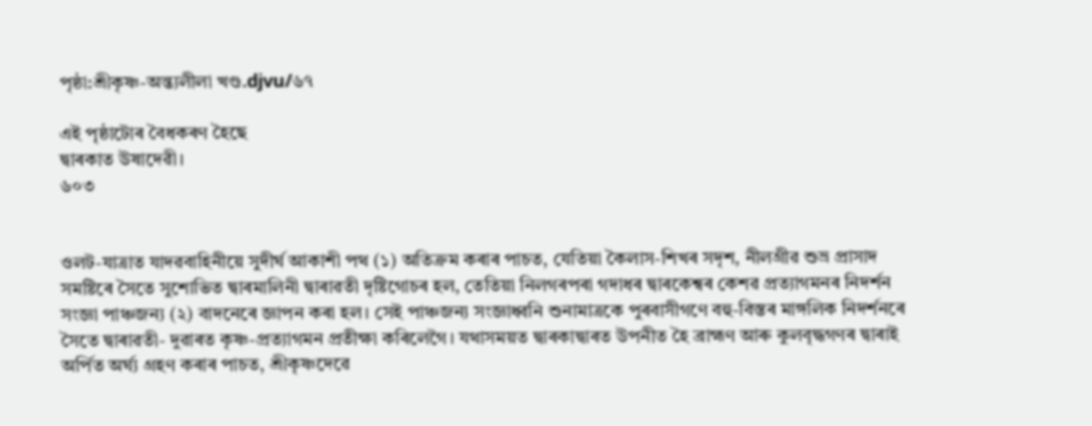পৃষ্ঠা:শ্ৰীকৃষ্ণ-অন্ত্যলীলা খণ্ড.djvu/৬৭

এই পৃষ্ঠাটোৰ বৈধকৰণ হৈছে
দ্বাৰকাত উষাদেৱী।
৬০৩


ওলট-যাত্ৰাত যাদৱবাহিনীয়ে সুদীৰ্ঘ আকাশী পথ (১) অতিক্ৰম কৰাৰ পাচত, যেতিয়া কৈলাস-শিখৰ সদৃশ, নীলগ্ৰীৱ শুভ্ৰ প্ৰাসাদ সমষ্টিৰে সৈতে সুশোভিত দ্বাৰমালিনী দ্বাৰাৱতী দৃষ্টিগোচৰ হল, তেতিয়া নিলগৰপৰা গদাধৰ দ্বাৰকেশ্বৰ কেশৱ প্ৰত্যাগমনৰ নিদৰ্শন সংজ্ঞা পাঞ্চজন্য (২) বাদনেৰে জ্ঞাপন কৰা হল। সেই পাঞ্চজন্য সংজ্ঞাধ্বনি শুনামাত্ৰকে পুৰবাসীগণে বহু-বিস্তৰ মাঙ্গলিক নিদৰ্শনৰে সৈতে দ্বাৰাৱতী- দুৱাৰত কৃষ্ণ-প্ৰত্যাগমন প্ৰতীক্ষা কৰিলেগৈ। যথাসময়ত দ্বাৰকাদ্বাৰত উপনীত হৈ ব্ৰাহ্মণ আৰু কুলবৃদ্ধগণৰ দ্বাৰাই অৰ্পিত অৰ্ঘ্য গ্ৰহণ কৰাৰ পাচত, শ্ৰীকৃষ্ণদেৱে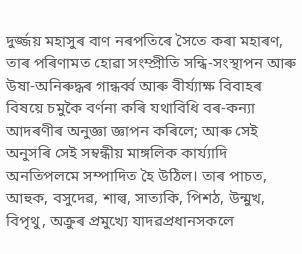দুৰ্জ্জয় মহাসুৰ বাণ নৰপতিৰে সৈতে কৰা মহাৰণ, তাৰ পৰিণামত হোৱা সংম্প্ৰীতি সন্ধি-সংস্থাপন আৰু উষা-অনিৰুদ্ধৰ গান্ধৰ্ব্ব আৰু বীৰ্য্যাক্ষ বিবাহৰ বিষয়ে চমুকৈ বৰ্ণনা কৰি যথাবিধি বৰ-কন্যা আদৰণীৰ অনুজ্ঞা জ্ঞাপন কৰিলে; আৰু সেই অনুসৰি সেই সম্বন্ধীয় মাঙ্গলিক কাৰ্য্যাদি অনতিপলমে সম্পাদিত হৈ উঠিল। তাৰ পাচত, আহুক, বসুদেৱ, শাল্ব, সাত্যকি, পিশঠ, উন্মুখ, বিপৃথু, অক্ৰুৰ প্ৰমুখ্যে যাদৱপ্ৰধানসকলে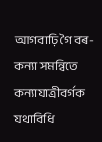আগবাঢ়ি গৈ বৰ-কন্যা সমন্বিতে কন্যাযাত্ৰীবৰ্গক যথাবিধি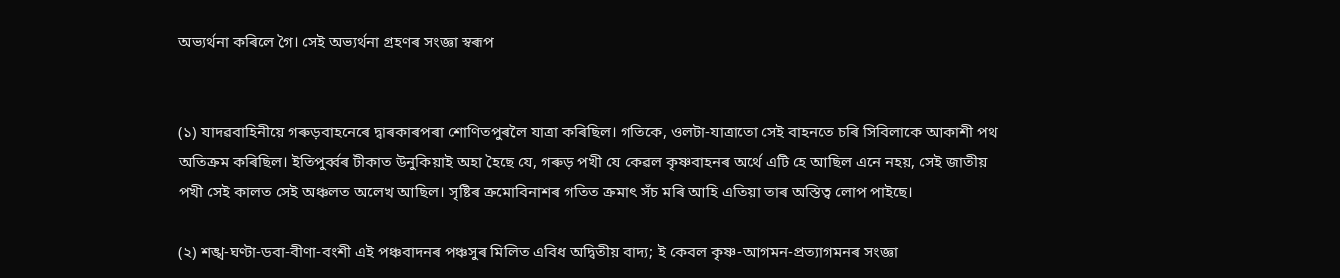অভ্যৰ্থনা কৰিলে গৈ। সেই অভ্যৰ্থনা গ্ৰহণৰ সংজ্ঞা স্বৰূপ


(১) যাদৱবাহিনীয়ে গৰুড়বাহনেৰে দ্বাৰকাৰপৰা শোণিতপুৰলৈ যাত্ৰা কৰিছিল। গতিকে, ওলটা-যাত্ৰাতো সেই বাহনতে চৰি সিবিলাকে আকাশী পথ অতিক্ৰম কৰিছিল। ইতিপুৰ্ব্বৰ টীকাত উনুকিয়াই অহা হৈছে যে, গৰুড় পখী যে কেৱল কৃষ্ণবাহনৰ অৰ্থে এটি হে আছিল এনে নহয়, সেই জাতীয় পখী সেই কালত সেই অঞ্চলত অলেখ আছিল। সৃষ্টিৰ ক্ৰমোবিনাশৰ গতিত ক্ৰমাৎ সঁচ মৰি আহি এতিয়া তাৰ অস্তিত্ব লোপ পাইছে।

(২) শঙ্খ-ঘণ্টা-ডবা-বীণা-বংশী এই পঞ্চবাদনৰ পঞ্চসুৰ মিলিত এবিধ অদ্বিতীয় বাদ্য; ই কেবল কৃষ্ণ-আগমন-প্ৰত্যাগমনৰ সংজ্ঞা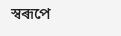স্বৰূপে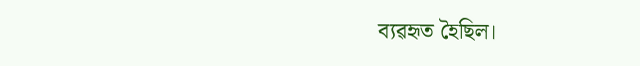ব্যৱহৃত হৈছিল।